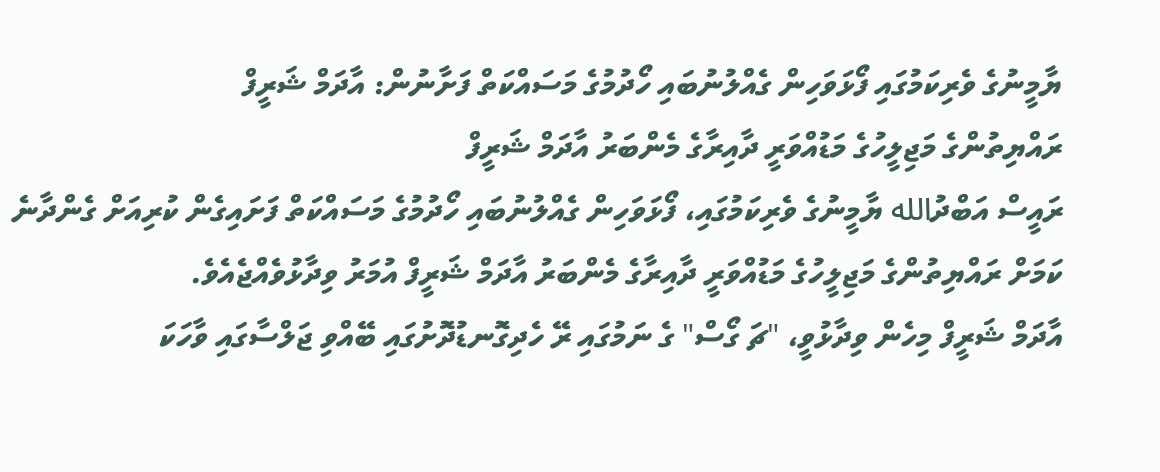ޔާމީނުގެ ވެރިކަމުގައި ފޯޅަވަހިން ގެއްލުނުބައި ހޯދުމުގެ މަސައްކަތް ފަށާނުން: އާދަމް ޝަރީފް
ރައްޔިތުންގެ މަޖިލީހުގެ މަޑުއްވަރީ ދާއިރާގެ މެންބަރު އާދަމް ޝަރީފް
ރައީސް އަބްދުالله ޔާމީނުގެ ވެރިކަމުގައި، ފޯޅަވަހިން ގެއްލުނުބައި ހޯދުމުގެ މަސައްކަތް ފަށައިގެން ކުރިއަށް ގެންދާނެ ކަމަށް ރައްޔިތުންގެ މަޖިލީހުގެ މަޑުއްވަރީ ދާއިރާގެ މެންބަރު އާދަމް ޝަރީފް އުމަރު ވިދާޅުވެއްޖެއެވެ.
އާދަމް ޝަރީފް މިހެން ވިދާޅުވީ، "ޗަ ގޯސް" ގެ ނަމުގައި ރޭ ހެދިގޮނޑުދޮށުގައި ބޭއްވި ޖަލްސާގައި ވާހަކަ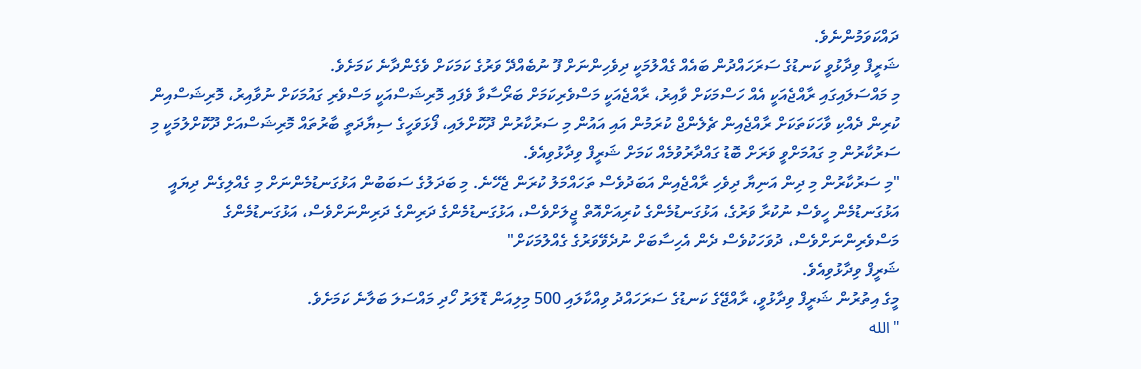ދައްކަވަމުންނެވެ.
ޝަރީފް ވިދާޅުވީ ކަނޑުގެ ސަރަހައްދުން ބައެއް ގެއްލުމަކީ ދިވެހިންނަށް ފޫ ނުބެއްދޭ ވަރުގެ ކަމަކަށް ވެގެންދާނެ ކަމަށެވެ.
މި މައްސަލައިގައި ރާއްޖެއަކީ އެއް ހަސްމަކަށް ވާއިރު، ރާއްޖެއަކީ މަސްވެރިކަމަށް ބަރޯސާވާ ވެފައި މޮރިޝަސްއަކީ މަސްވެރި ގައުމަކަށް ނުވާއިރު، މޮރިޝަސްއިން ކުރިން ދެއްކި ވާހަކަތަކަށް ރާއްޖެއިން ޗެލެންޖް ކުރަމުން އައި އައުން މި ސަރުކާރުން ދޫކޮށްލައި، ފޯޅަވަހީގެ ސިޔާދަތީ ބާރުތައް މޮރިޝަސްއަށް ދޫކޮށްލުމަކީ މި ސަރުކާރުން މި ގައުމަށްވީ ވަރަށް ބޮޑު ގައްދާރުވުމެއް ކަމަށް ޝަރީފް ވިދާޅުވިއެވެ.
"މި ސަރުކާރުން މި ދިން އަނިޔާ ދިވެހި ރާއްޖެއިން އަބަދުވެސް ތަހައްމަލު ކުރަން ޖެހޭނެ. މި ބަދަލުގެ ސަބަބުން އަޅުގަނޑުމެންނަށް މި ގެއްލިގެން ދިޔައީ އަޅުގަނޑުމެން ހީވެސް ނުކުރާ ވަރުގެ، އަޅުގަނޑުމެންގެ ކުރިއަށްއޮތް ޖީލަށްވެސް، އަޅުގަނޑުމެންގެ ދަރިންގެ ދަރިންނަށްވެސް، އަޅުގަނޑުމެންގެ މަސްވެރިންނަށްވެސް، ދުވަހަކުވެސް ދެން އެހިސާބަށް ނުދެވޭވަރުގެ ގެއްލުމަކަށް"
ޝަރީފް ވިދާޅުވިއެވެ.
މީގެ އިތުރުން ޝަރީފް ވިދާޅުވީ، ރާއްޖޭގެ ކަނޑުގެ ސަރަހައްދު ވިއްކާލައި 500 މިލިއަން ޑޮލަރު ހޯދި މައްސަލަ ބަލާނެ ކަމަށެވެ.
"الله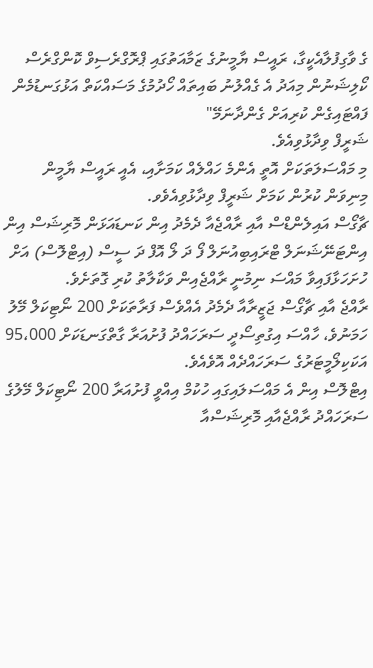ގެ ވާގިފުލާއެކީގާ، ރައީސް ޔާމީނުގެ ޒަމާއަތުގައި ޕްރޮގްރެސިވް ކޮންގްރެސް ކޯލިޝަނުން މިއަދު އެ ގެއްލުނު ބައިތައް ހޯދުމުގެ މަސައްކަތް އަޅުގަނޑުމެން ފައްޓައިގެން ކުރިއަށް ގެންދާނަމޭ"
ޝަރީފް ވިދާޅުވިއެވެ.
މި މައްސަލަތަކަށް އޮތީ އެންމެ ހައްލެއް ކަމަށާއި، އެއީ ރައީސް ޔާމީން މިނިވަން ކުރުން ކަމަށް ޝަރީފް ވިދާޅުވިއެވެވ.
ޗާގޯސް އައިލެންޑްސް އާއި ރާއްޖެއާ ދެމެދު އިން ކަނޑައަޅަން މޮރިޝަސް އިން އިންޓަނޭޝަނަލް ޓްރައިބިއުނަލް ފޯ ދަ ލޯ އޮފް ދަ ސީސް (އިޓްލޮސް) އަށް ހުށަހަޅާފައިވާ މައްސަ ނިމުނީ ރާއްޖެއިން ވަކާލާތު ކުރި ގޮތަށެވެ.
ރާއްޖެ އާއި ޗާގޯސް ޖަޒީރާއާ ދެމެދު އެއްވެސް ފަރާތަކަށް 200 ނޯޓިކަލް މޭލު ހަމަނުވެ، ހާއްސަ އިގުތިސޯދީ ސަރަހައްދު ފުށުއަރާ ގާތްގަނޑަކަށް 95،000 އަކަކިލޯމީޓަރުގެ ސަރަހައްދެއް އޮވެއެވެ.
އިޓްލޮސް އިން އެ މައްސަލައިގައި ހުކުމް އިއްވީ ފުށުއަރާ 200 ނޯޓިކަލް މޭލުގެ ސަރަހައްދު ރާއްޖެއާއި މޮރިޝަސްއާ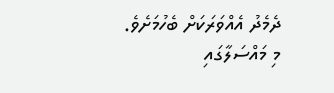ދެމެދު އެއްވަރަކަށް ބެހުމަށެވެ.
މި މައްސަލާގައި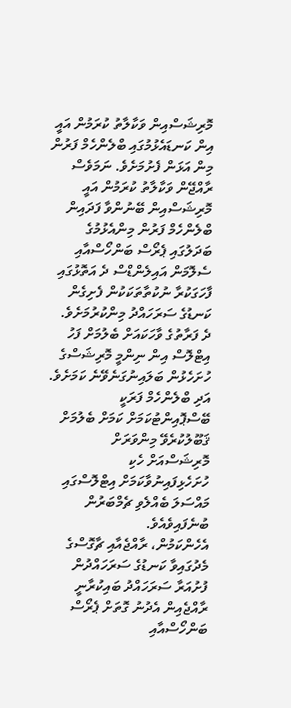މޮރިޝަސްއިން ވަކާލާތު ކުރަމުން އައީ އިން ކަނޑައެޅުމުގައި ބްލެންހެމް ފަރުން މިން އަޅަން ފެށުމަށެވެ. ނަމަވެސް ރާއްޖޭން ވަކާލާތު ކުރަމުން އައީ މޮރިޝަސްއިން ބޭނުންވާ ފަދައިން ބްލެންހެމް ފަރުން މިންއެޅުމުގެ ބަދަލުގައި ޕެރޯސް ބަންހޯސްއާއި ސެލޮމަން އައިލެންޑްސް ދެ އަތޮޅުގައި ފާހަގަކުރާ ނުކުތާތަކަކުން ފެށިގެން ކަނޑުގެ ސަރަހައްދު މިންކުރުމަށެވެ.
ދެ ފަރާތުގެ ވާހަކައަށް ބެލުމަށް ފަހު އިޓްލޮސް އިން ނިންމީ މޮރިޝަސްގެ ހުށަހެޅުން ބަލައިނުގަނެވޭނެ ކަމަށެވެ. އަދި ބްލެންހެމް ފަރަކީ ބޭސްޕޮއިންޓުކަމަށް ކަމަށް ބެލުމަށް ޤަބޫލުކުރެވޭ މިންވަރަށް މޮރިޝަސްއަށް ހެކި ހުށަހެޅިފައިނުވާކަމަށް އިޓްލޮސްގައި މައްސަލަ ބެއްލެވި ޗެމްބަރުން ބުނެފައިވެއެވެ.
އެހެންކަމުން، ރާއްޖެއާއި ޗާގޮސްގެ މެދުގައިވާ ކަނޑުގެ ސަރަހައްދުން ފުށުއަރާ ސަރަހައްދު ބައިކުރާނީ ރާއްޖެއިން އެދުނު ގޮތަށް ޕެރޯސް ބަންހޯސްއާއި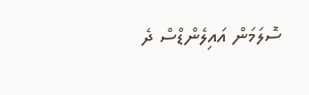ސޮލަމަން އައިލެންޑްސް ދެ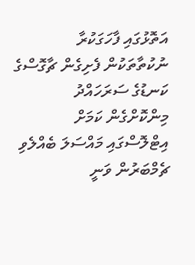އަތޮޅުގައި ފާހަގަކުރާ ނުކުތާތަކުން ފެށިގެން ޗާގޮސްގެ ކަނޑުގެ ސަރަހައްދު މިންކޮށްގެން ކަމަށް އިޓްލޮސްގައި މައްސަލަ ބެއްލެވި ޗެމްބަރުން ވަނީ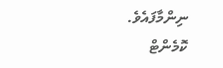ނިންމާފައެވެ.
ކޮމެންޓް